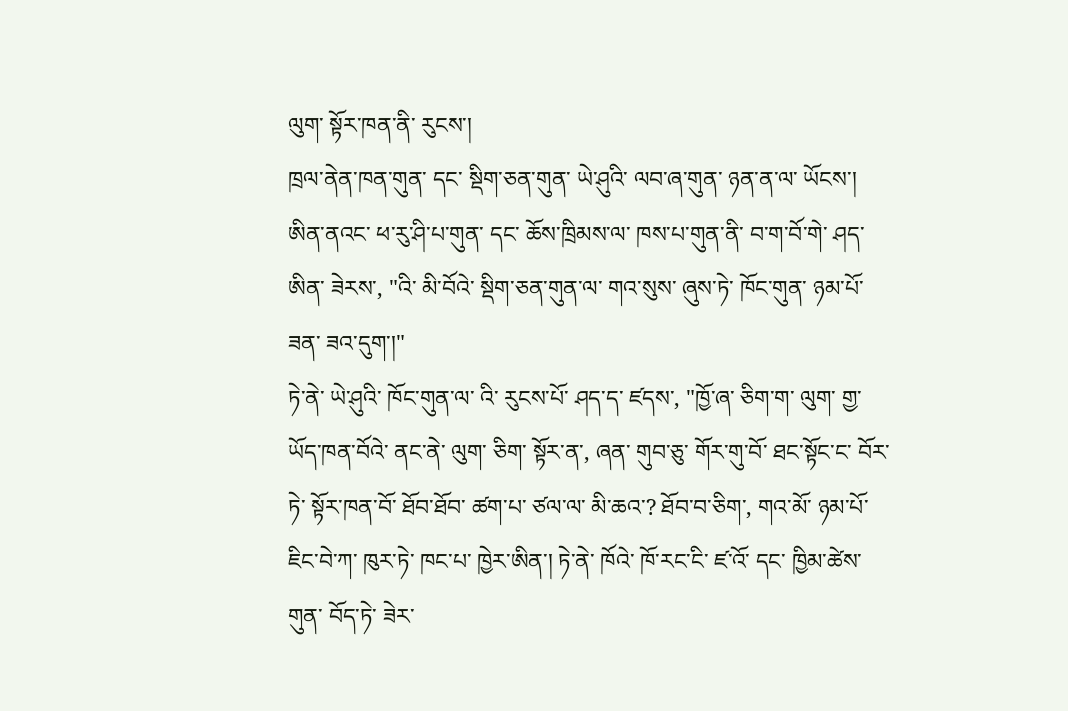ལུག་ སྟོར་ཁན་ནི་ རུངས་།
ཁྲལ་ནེན་ཁན་གུན་ དང་ སྡིག་ཅན་གུན་ ཡེ་ཤུའི་ ལབ་ཞ་གུན་ ཉན་ན་ལ་ ཡོངས་། ཨིན་ནའང་ ཕ་རུ་ཤི་པ་གུན་ དང་ ཆོས་ཁྲིམས་ལ་ ཁས་པ་གུན་ནི་ བ་ག་བོ་གེ་ ཤད་ཨིན་ ཟེརས་, "འི་ མི་བོའེ་ སྡིག་ཅན་གུན་ལ་ གའ་སུས་ ཞུས་ཏེ་ ཁོང་གུན་ ཉམ་པོ་ ཟན་ ཟའ་དུག་།"
ཏེ་ནེ་ ཡེ་ཤུའི་ ཁོང་གུན་ལ་ འི་ རུངས་པོ་ ཤད་ད་ ཛདས་, "ཁྱོ་ཞ་ ཅིག་ག་ ལུག་ གྱ་ ཡོད་ཁན་བོའེ་ ནང་ནེ་ ལུག་ ཅིག་ སྟོར་ན་, ཞན་ གུབ་ཅུ་ གོར་གུ་བོ་ ཐང་སྟོང་ང་ བོར་ཏེ་ སྟོར་ཁན་བོ་ ཐོབ་ཐོབ་ ཚག་པ་ ཙལ་ལ་ མི་ཆའ་? ཐོབ་བ་ཅིག་, གའ་མོ་ ཉམ་པོ་ ཇིང་བེ་ཀ་ ཁུར་ཏེ་ ཁང་པ་ ཁྱེར་ཨིན་། ཏེ་ནེ་ ཁོའེ་ ཁོ་རང་ངི་ ཛ་འོ་ དང་ ཁྱིམ་ཚེས་ གུན་ བོད་ཏེ་ ཟེར་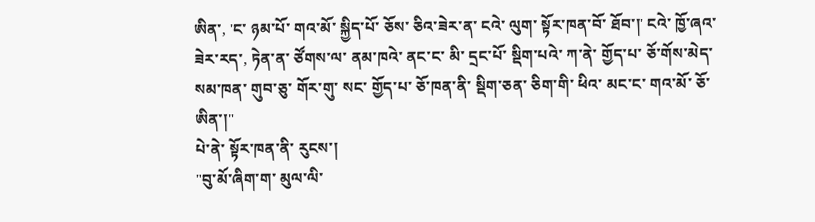ཨིན་, 'ང་ ཉམ་པོ་ གའ་མོ་ སྐྱིད་པོ་ ཅོས་ ཅིའ་ཟེར་ན་ ངའེ་ ལུག་ སྟོར་ཁན་བོ་ ཐོབ་།' ངའེ་ ཁྱོ་ཞའ་ ཟེར་རད་, ཏེན་ན་ ཙོགས་ལ་ ནམ་ཁའེ་ ནང་ང་ མི་ དྲང་པོ་ སྡིག་པའེ་ ཀ་ནེ་ གྱོད་པ་ ཅོ་གོས་མེད་ སམ་ཁན་ གུབ་ཅུ་ གོར་གུ་ སང་ གྱོད་པ་ ཅོ་ཁན་ནི་ སྡིག་ཅན་ ཅིག་གི་ ཕིའ་ མང་ང་ གའ་མོ་ ཅོ་ཨིན་།"
པེ་ནེ་ སྟོར་ཁན་ནི་ རུངས་།
"བུ་མོ་ཞིག་ག་ མུལ་ལི་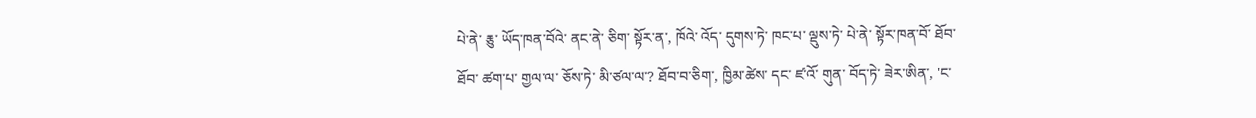པེ་ནེ་ རྕུ་ ཡོད་ཁན་བོའེ་ ནང་ནེ་ ཅིག་ སྟོར་ན་, ཁོའེ་ འོད་ དུགས་ཏེ་ ཁང་པ་ ལྡུས་ཏེ་ པེ་ནེ་ སྟོར་ཁན་བོ་ ཐོབ་ཐོབ་ ཚག་པ་ གྱལ་ལ་ ཅོས་ཏེ་ མི་ཙལ་ལ་? ཐོབ་བ་ཅིག་, ཁྱིམ་ཚེས་ དང་ ཛ་འོ་ གུན་ བོད་ཏེ་ ཟེར་ཨིན་, 'ང་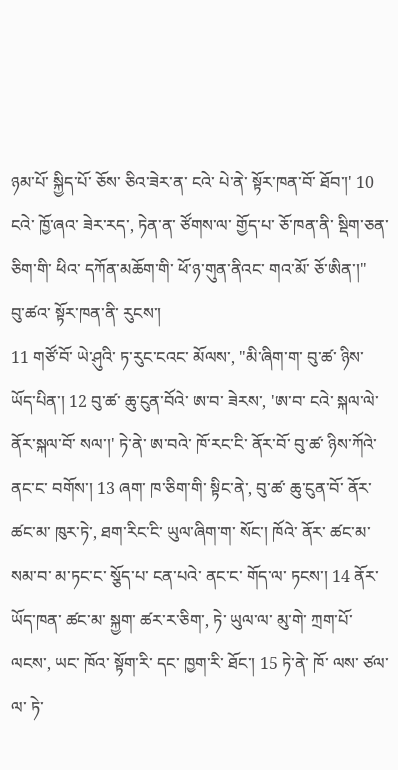ཉམ་པོ་ སྐྱིད་པོ་ ཅོས་ ཅིའ་ཟེར་ན་ ངའེ་ པེ་ནེ་ སྟོར་ཁན་བོ་ ཐོབ་།' 10 ངའེ་ ཁྱོ་ཞའ་ ཟེར་རད་, ཏེན་ན་ ཙོགས་ལ་ གྱོད་པ་ ཅོ་ཁན་ནི་ སྡིག་ཅན་ ཅིག་གི་ ཕིའ་ དཀོན་མཆོག་གི་ ཕོ་ཉ་གུན་ནིའང་ གའ་མོ་ ཅོ་ཨིན་།"
བུ་ཚའ་ སྟོར་ཁན་ནི་ རུངས་།
11 གཙོ་བོ་ ཡེ་ཤུའི་ ཏ་རུང་ངའང་ མོལས་, "མི་ཞིག་ག་ བུ་ཚ་ ཉིས་ ཡོད་པིན་། 12 བུ་ཚ་ ཆུ་ངུན་བོའེ་ ཨ་བ་ ཟེརས་, 'ཨ་བ་ ངའེ་ སྐལ་ལེ་ ནོར་སྐལ་བོ་ སལ་།' ཏེ་ནེ་ ཨ་བའེ་ ཁོ་རང་ངི་ ནོར་བོ་ བུ་ཚ་ ཉིས་ཀོའེ་ ནང་ང་ བགོས་། 13 ཞག་ ཁ་ཅིག་གི་ སྟིང་ནེ་, བུ་ཚ་ ཆུ་ངུན་བོ་ ནོར་ ཚང་མ་ ཁུར་ཏེ་, ཐག་རིང་ངི་ ཡུལ་ཞིག་ག་ སོང་། ཁོའེ་ ནོར་ ཚང་མ་ སམ་བ་ མ་ཏང་ང་ སྕོད་པ་ ངན་པའེ་ ནང་ང་ གོད་ལ་ ཏངས་། 14 ནོར་ ཡོད་ཁན་ ཚང་མ་ སྐྱག་ ཚར་ར་ཅིག་, ཏེ་ ཡུལ་ལ་ མུ་གེ་ ཀྲག་པོ་ ལངས་, ཡང་ ཁོའ་ སྟོག་རི་ དང་ ཁྱག་རི་ ཐོང་། 15 ཏེ་ནེ་ ཁོ་ ལས་ ཙལ་ལ་ ཏེ་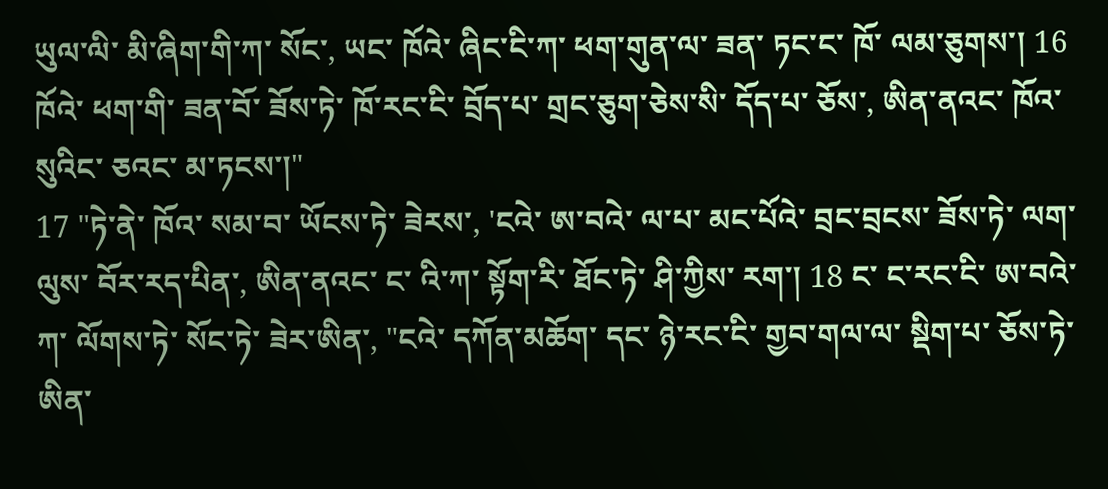ཡུལ་ལི་ མི་ཞིག་གི་ཀ་ སོང་, ཡང་ ཁོའེ་ ཞིང་ངི་ཀ་ ཕག་གུན་ལ་ ཟན་ ཏང་ང་ ཁོ་ ལམ་ཅུགས་། 16 ཁོའེ་ ཕག་གི་ ཟན་བོ་ ཟོས་ཏེ་ ཁོ་རང་ངི་ བྲོད་པ་ གྲང་ཅུག་ཅེས་སི་ དོད་པ་ ཅོས་, ཨིན་ནའང་ ཁོའ་ སུའིང་ ཅའང་ མ་ཏངས་།"
17 "ཏེ་ནེ་ ཁོའ་ སམ་བ་ ཡོངས་ཏེ་ ཟེརས་, 'ངའེ་ ཨ་བའེ་ ལ་པ་ མང་པོའེ་ བྲང་བྲངས་ ཟོས་ཏེ་ ལག་ལུས་ བོར་རད་པིན་, ཨིན་ནའང་ ང་ འི་ཀ་ སྟོག་རི་ ཐོང་ཏེ་ ཤི་ཀྱིས་ རག་། 18 ང་ ང་རང་ངི་ ཨ་བའེ་ཀ་ ལོགས་ཏེ་ སོང་ཏེ་ ཟེར་ཨིན་, "ངའེ་ དཀོན་མཆོག་ དང་ ཉེ་རང་ངི་ གྱབ་གལ་ལ་ སྡིག་པ་ ཅོས་ཏེ་ ཨིན་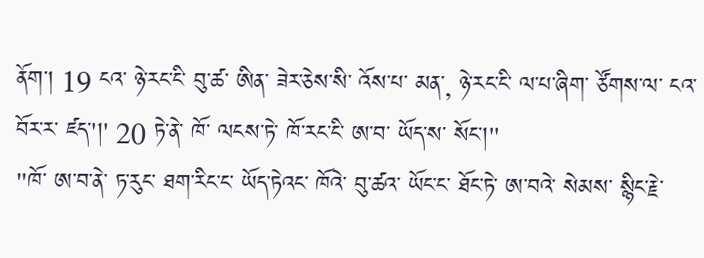ནོག་། 19 ངའ་ ཉེ་རང་ངི་ བུ་ཚ་ ཨིན་ ཟེར་ཅེས་སི་ འོས་པ་ མན་, ཉེ་རང་ངི་ ལ་པ་ཞིག་ ཙོགས་ལ་ ངའ་ བོར་ར་ ཛད་'།' 20 ཏེ་ནེ་ ཁོ་ ལངས་ཏེ་ ཁོ་རང་ངི་ ཨ་བ་ ཡོད་ས་ སོང་།"
"ཁོ་ ཨ་བ་ནེ་ ཏ་རུང་ ཐག་རིང་ང་ ཡོད་ཏེའང་ ཁོའེ་ བུ་ཚའ་ ཡོང་ང་ ཐོང་ཏེ་ ཨ་བའེ་ སེམས་ སྙིང་རྗེ་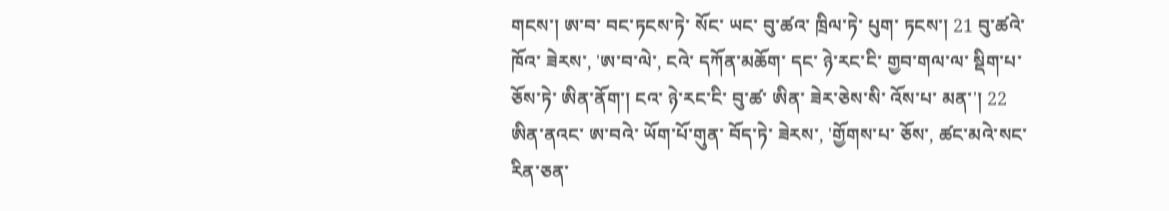གངས་། ཨ་བ་ བང་ཏངས་ཏེ་ སོང་ ཡང་ བུ་ཚའ་ ཁྲིལ་ཏེ་ པུག་ ཏངས་། 21 བུ་ཚའེ་ ཁོའ་ ཟེརས་, 'ཨ་བ་ལེ་, ངའེ་ དཀོན་མཆོག་ དང་ ཉེ་རང་ངི་ གྱབ་གལ་ལ་ སྡིག་པ་ ཅོས་ཏེ་ ཨིན་ནོག་། ངའ་ ཉེ་རང་ངི་ བུ་ཚ་ ཨིན་ ཟེར་ཅེས་སི་ འོས་པ་ མན་'། 22 ཨིན་ནའང་ ཨ་བའེ་ ཡོག་པོ་གུན་ བོད་ཏེ་ ཟེརས་, 'གྱོགས་པ་ ཅོས་, ཚང་མའེ་སང་ རིན་ཅན་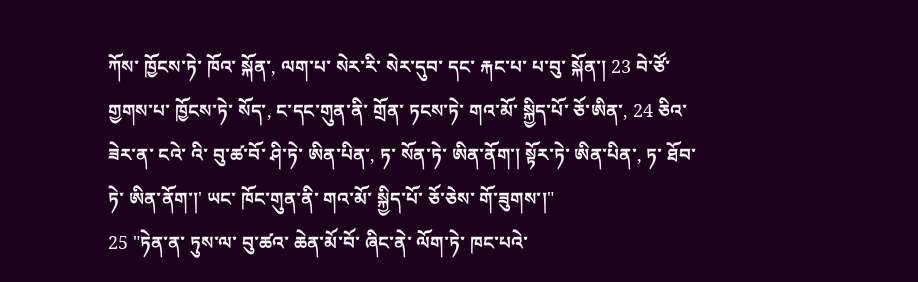ཀོས་ ཁྱོངས་ཏེ་ ཁོའ་ སྐོན་, ལག་པ་ སེར་རི་ སེར་དུབ་ དང་ རྐང་པ་ པ་བུ་ སྐོན་། 23 བེ་ཙོ་ གྱགས་པ་ ཁྱོངས་ཏེ་ སོད་, ང་དང་གུན་ནི་ གྲོན་ ཏངས་ཏེ་ གའ་མོ་ སྐྱིད་པོ་ ཅོ་ཨིན་, 24 ཅིའ་ཟེར་ན་ ངའེ་ འི་ བུ་ཚ་བོ་ ཤི་ཏེ་ ཨིན་པིན་, ཏ་ སོན་ཏེ་ ཨིན་ནོག་། སྟོར་ཏེ་ ཨིན་པིན་, ཏ་ ཐོབ་ཏེ་ ཨིན་ནོག་།' ཡང་ ཁོང་གུན་ནི་ གའ་མོ་ སྐྱིད་པོ་ ཅོ་ཅེས་ གོ་ཟུགས་།"
25 "ཏེན་ན་ ཏུས་ལ་ བུ་ཚའ་ ཆེན་མོ་བོ་ ཞིང་ནེ་ ལོག་ཏེ་ ཁང་པའེ་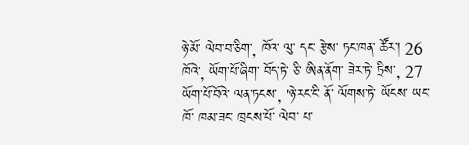ཉེ་མོ་ ལེབ་བ་ཅིག་, ཁོའ་ ལུ་ དང་ རྩེས་ ཏང་ཁན་ ཚོར་། 26 ཁོའེ་, ཡོག་པོ་ཞིག་ བོད་ཏེ་ ཅི་ ཨིན་ནོག་ ཟེར་ཏེ་ ཏྲིས་, 27 ཡོག་པོ་བོའེ་ ལན་ཏངས་, 'ཉེ་རང་ངི་ ནོ་ ལོགས་ཏེ་ ཡོངས་ ཡང་ ཁོ་ ཁམ་ཟང་ ཁྲངས་པོ་ ལེབ་ པ་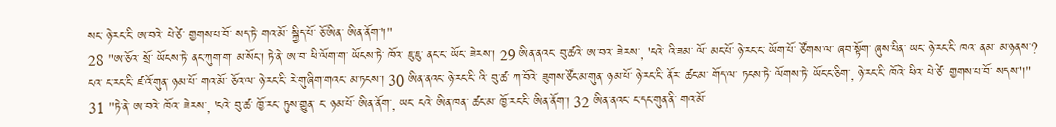སང་ ཉེ་རང་ངི་ ཨ་བའེ་ པེ་ཙེ་ གྱགས་པ་བོ་ སད་ཏེ་ གའ་མོ་ སྐྱིད་པོ་ ཅོ་ཨིན་ ཨིན་ནོག་'།"
28 "ཨ་ཅོའ་ སྲོ་ ཡོངས་ཏེ་ ནང་ཀུག་ག་ མ་སོང་། ཏེ་ནེ་ ཨ་བ་ ཕི་ལོག་ག་ ཡོངས་ཏེ་ ཁོའ་ ཇུ་ཇུ་ ནང་ང་ ཡོང་ ཟེརས་། 29 ཨིན་ནའང་ བུ་ཚའེ་ ཨ་བའ་ ཟེརས་, 'ངའེ་ འི་ཟམ་ ལོ་ མང་པོ་ ཉེ་རང་ང་ ཡོག་པོ་ ཙོགས་ལ་ ཞབ་སྟོག་ ཞུས་པིན་ ཡང་ ཉེ་རང་ངི་ ཁའ་ ནམ་ མ་ཉནས་? ངའ་ ང་རང་ངི་ ཛ་འོ་གུན་ ཉམ་པོ་ གའ་མོ་ ཅོའ་ལ་ ཉེ་རང་ངི་ རེ་གུ་ཞིག་གའང་ མ་ཏངས་། 30 ཨིན་ནའང་ ཉེ་རང་ངི་ འི་ བུ་ཚ་ ཀ་བོའེ་ ཟུགས་ཙོང་མ་གུན་ ཉམ་པོ་ ཉེ་རང་ངི་ ནོར་ ཚང་མ་ གོད་ལ་ ཏངས་ཏེ་ ལོགས་ཏེ་ ཡོང་ང་ཅིག་, ཉེ་རང་ངི་ ཁོའེ་ ཕིའ་ པེ་ཙེ་ གྱགས་པ་བོ་ སདས་'།"
31 "ཏེ་ནེ་ ཨ་བའེ་ ཁོའ་ ཟེརས་, 'ངའེ་ བུ་ཚ་ ཁྱོ་རང་ ཏུས་གྱུན་ ང་ ཉམ་པོ་ ཨིན་ནོག་, ཡང་ ངའེ་ ཨིན་ཁན་ ཚང་མ་ ཁྱོ་རང་ངི་ ཨིན་ནོག་། 32 ཨིན་ནའང་ ང་དང་གུན་ནི་ གའ་མོ་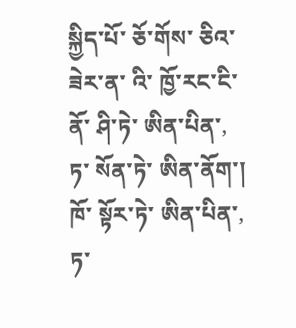སྐྱིད་པོ་ ཅོ་གོས་ ཅིའ་ཟེར་ན་ འི་ ཁྱོ་རང་ངི་ ནོ་ ཤི་ཏེ་ ཨིན་པིན་, ཏ་ སོན་ཏེ་ ཨིན་ནོག་། ཁོ་ སྟོར་ཏེ་ ཨིན་པིན་, ཏ་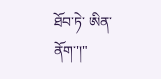ཐོབ་ཏེ་ ཨིན་ནོག་'།"